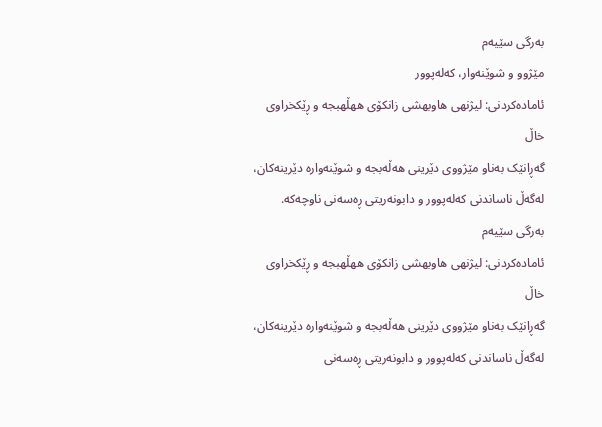بەرگی سێیەم
مێژوو و شوێنەوار، کەلەپوور
ئامادەکردنی: لیژنهی هاوبهشی زانكۆی ههڵهبجه و ڕێكخراوی خاڵ
گەڕانێک بەناو مێژووی دێرینی هەڵەبجە و شوێنەوارە دێرینەکان، لەگەڵ ناساندنی کەلەپوور و دابونەریتی ڕەسەنی ناوچەکە.
بەرگی سێیەم
ئامادەکردنی: لیژنهی هاوبهشی زانكۆی ههڵهبجه و ڕێكخراوی خاڵ
گەڕانێک بەناو مێژووی دێرینی هەڵەبجە و شوێنەوارە دێرینەکان، لەگەڵ ناساندنی کەلەپوور و دابونەریتی ڕەسەنی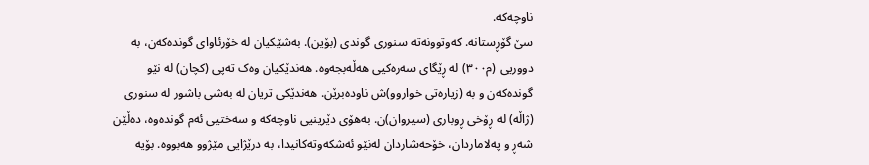ناوچەکە.
سێ گۆڕستانە. کەوتوونەتە سنوری گوندی (بۆین). بەشێکیان لە خۆرئاوای گوندەکەن، بە دووریی (م٣٠٠) لە ڕێگای سەرەکیی هەڵەبجەوە. هەندێکیان وەک تەپی (کچان) لە نێو گوندەکەن و بە (زیارەتی خواروو)ش ناودەبرێن. هەندێکی تریان لە بەشی باشور لە سنوری (ژاڵە) لە ڕۆخی ڕوباری (سیروان)ن. بەهۆی دێرینیی ناوچەکە و سەختیی ئەم گوندەوە، دەڵێن شەڕ و پەلاماردان، خۆحەشاردان لەنێو ئەشکەوتەکانیدا، بە درێژایی مێژوو هەبووە. بۆیە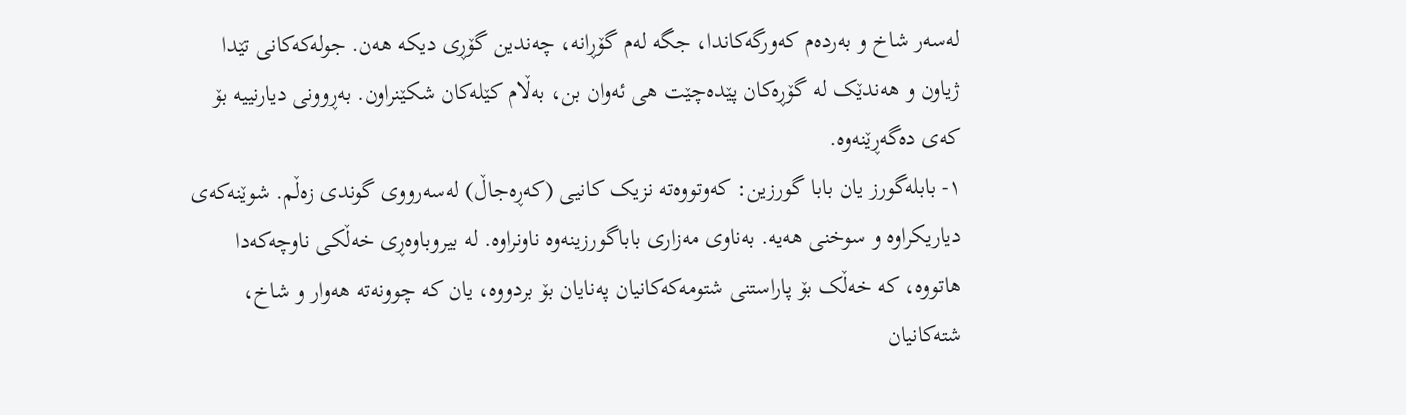لەسەر شاخ و بەردەم کەورگەکاندا، جگە لەم گۆڕانە، چەندین گۆڕی دیکە هەن. جولەکەکانی تێدا ژیاون و هەندێک لە گۆڕەکان پێدەچێت هی ئەوان بن، بەڵام کێلەکان شکێنراون. بەڕوونی دیارنییە بۆ کەی دەگەڕێنەوە.
١- بابلەگورز یان بابا گورزین: کەوتووەتە نزیک کانیی (کەڕەجاڵ) لەسەرووی گوندی زەڵم. شوێنەکەی دیاریکراوە و سوخنی هەیە. بەناوی مەزاری باباگورزینەوە ناونراوە. لە بیروباوەڕی خەڵکی ناوچەکەدا هاتووە، کە خەڵک بۆ پاراستنی شتومەکەکانیان پەنایان بۆ بردووە، یان کە چوونەتە هەوار و شاخ، شتەکانیان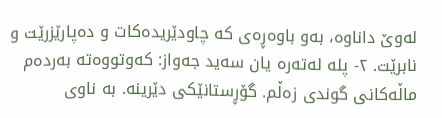لەوێ داناوە، بەو باوەڕەی کە چاودێریدەکات و دەپارێزرێت و نابرێت. ٢- پلە لەتەرە یان سەید جەواز: کەوتووەتە بەردەم ماڵەکانی گوندی زەڵم. گۆڕستانێکی دێرینە. بە ناوی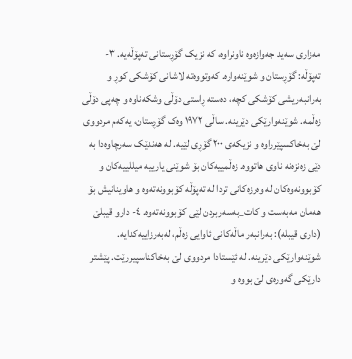مەزاری سەید جەوازەوە ناونراوە، کە نزیک گۆڕستانی تەپۆڵەیە. ٣- تەپۆڵە: گۆڕستان و شوێنەوارە. کەوتووەتە لاشانی کۆشکی کوڕ و بەرانبەریشی کۆشکی کچە، دەستە ڕاستی دۆڵی وشکەناوە و چەپی دۆڵی زەڵمە. شوێنەوارێکی دێرینە. ساڵی ١٩٧٢ وەک گۆڕستان، یەکەم مردووی لێ بەخاکسپێرراوە و نزیکەی ٢٠٠ گۆڕی لێیە. لە هەندێک سەرچاوەدا بە دێی زەنزەنە ناوی هاتووە. زەڵمییەکان بۆ شوێنی یارییە میللییەکان و کۆبوونەوەکان لە وەرزەکانی تردا لە تەپۆڵە کۆبوونەتەوە و هاوینانیش بۆ هەمان مەبەست و کات_بەسەربردن لێی کۆبوونەتەوە. ٤- دارو قیبلێ (داری قیبلە): بەرانبەر ماڵەکانی ئاوایی زەڵم، لەبەرزاییەکدایە. شوێنەوارێکی دێرینە. لە ئێستادا مردووی لێ بەخاکناسپیررێت. پێشتر دارێکی گەورەی لێ بووە و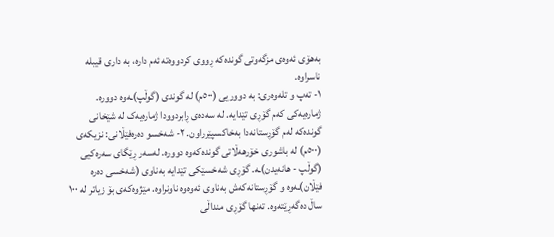بەهۆی ئەوەی مزگەوتی گوندەکە ڕووی کردووەتە ئەم دارە، بە داری قیبلە ناسراوە.
١- تەپ و تلەوەری: بە دووریی (٥٠٠م) لە گوندی (گوڵپ)ـەوە دوورە. ژمارەیەکی کەم گۆڕی تێدایە. لە سەدەی ڕابردوودا ژمارەیەک لە شێخانی گوندەکە لەم گۆڕستانەدا بەخاکسپێرراون. ٢- شەخسو دەرەفێڵانی: نزیکەی (٥٠٠م) لە باشوری خۆرهەڵاتی گوندەکەوە دوورە. لەسەر ڕێگای سەرەکیی (گوڵپ - هانەیدن)ـە. گۆڕی شەخسێکی تێدایە بەناوی (شەخسی دەرە فێڵان)ـەوە و گۆڕستانەکەش بەناوی ئەوەوە ناونراوە. مێژوەکەی بۆ زیاتر لە ١٠٠ ساڵ دەگەڕێتەوە. تەنها گۆڕی منداڵی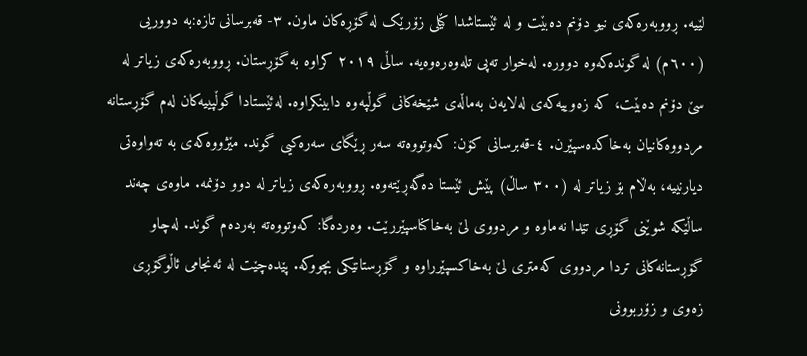لێیە. ڕووبەرەکەی نیو دۆنم دەبێت و لە ئێستاشدا کێلی زۆرێک لە گۆڕەکان ماون. ٣- قەبرسانی تازە:بە دووریی (٦٠٠م) لە گوندەکەوە دوورە. لەخوار تەپی تلەوەرەوەیە. ساڵی ٢٠١٩ کراوە بە گۆڕستان. ڕووبەرەکەی زیاتر لە سێ دۆنم دەبێت، کە زەوییەکەی لەلایەن بەماڵەی شێخەکانی گوڵپەوە دابینکراوە. لەئێستادا گوڵپییەکان لەم گۆڕستانە مردووەکانیان بەخاکدەسپێرن. ٤-قەبرسانی کۆن: کەوتووەتە سەر ڕێگای سەرەکیی گوند. مێژووەکەی بە تەواوەتی دیارنییە، بەڵام بۆ زیاتر لە (٣٠٠ ساڵ) پێش ئێستا دەگەڕێتەوە. ڕووبەرەکەی زیاتر لە دوو دۆنمە. ماوەی چەند ساڵێکە شوێنی گۆڕی تێدا نەماوە و مردووی لێ بەخاکناسپێررێت. وەردەگا: کەوتووەتە بەردەم گوند. لەچاو گۆڕستانەکانی تردا مردووی کەمتری لێ بەخاکسپێرراوه و گۆڕستانێکی بچووکە. پێدەچێت لە ئەنجامی ئاڵوگۆڕی زەوی و زۆربوونی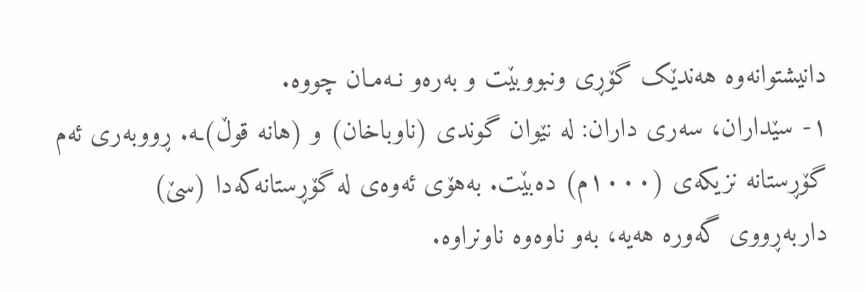دانیشتوانەوە هەندێک گۆڕی ونبووبێت و بەرەو نـەمـان چووە.
١- سێداران، سەری داران: لە نێوان گوندی (ناوباخان) و (هانە قوڵ)ـە. ڕووبەری ئەم گۆڕستانە نزیکەی (١٠٠٠م) دەبێت. بەهۆی ئەوەی لە گۆڕستانەکەدا (سێ) داربەڕووی گەورە هەیە، بەو ناوەوە ناونراوە.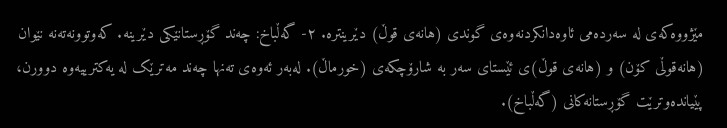مێژووەکەی لە سەردەمی ئاوەدانکردنەوەی گوندی (هانەی قوڵ) دێرینترە. ٢- گەڵباخ: چەند گۆڕستانێکی دێرینە. کەوتوونەتەنە نێوان (هانەقوڵی کۆن) و (هانەی قوڵ)ی ئێستای سەر بە شارۆچکەی (خورماڵ). لەبەر ئەوەی تەنها چەند مەترێک لە یەکترییەوە دوورن، پێیاندەوترێت گۆڕستانەکانى (گەڵباخ).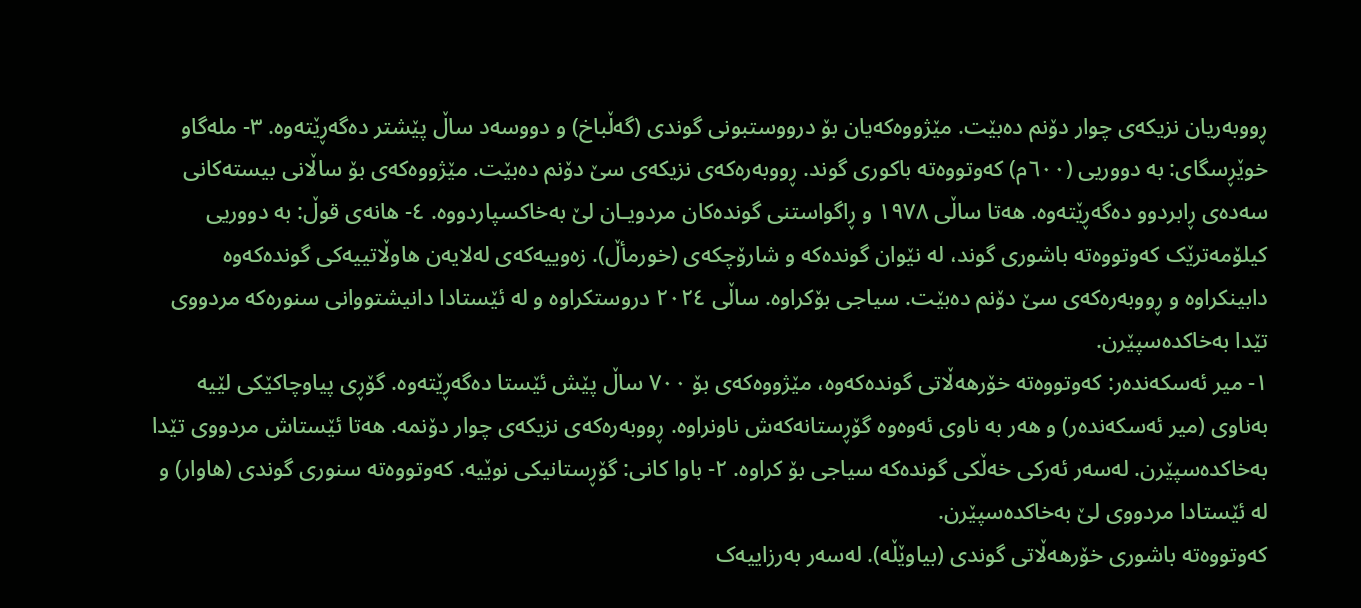ڕووبەریان نزیکەی چوار دۆنم دەبێت. مێژووەکەیان بۆ درووستبونی گوندی (گەڵباخ) و دووسەد ساڵ پێشتر دەگەڕێتەوە. ٣- ملەگاو خوێڕسگای: بە دووریی (٦٠٠م) کەوتووەتە باکوری گوند. ڕووبەرەکەی نزیکەی سێ دۆنم دەبێت. مێژووەکەی بۆ ساڵانی بیستەکانی سەدەی ڕابردوو دەگەڕێتەوە. هەتا ساڵی ١٩٧٨ و ڕاگواستنی گوندەکان مردویـان لێ بەخاکسپاردووە. ٤- هانەی قوڵ: بە دووریی کیلۆمەترێک کەوتووەتە باشوری گوند، لە نێوان گوندەکە و شارۆچکەی (خورمأڵ). زەوییەکەی لەلایەن هاوڵاتییەکى گوندەکەوە دابینکراوە و ڕووبەرەکەی سێ دۆنم دەبێت. سیاجی بۆکراوە. ساڵى ٢٠٢٤ دروستکراوە و لە ئێستادا دانیشتووانی سنورەکە مردووی تێدا بەخاکدەسپێرن.
١- میر ئەسکەندەر: کەوتووەتە خۆرهەڵاتی گوندەکەوە، مێژووەکەی بۆ ٧٠٠ ساڵ پێش ئێستا دەگەڕێتەوە. گۆڕی پیاوچاکێکی لێیە بەناوی (میر ئەسکەندەر) و هەر بە ناوی ئەوەوە گۆڕستانەکەش ناونراوە. ڕووبەرەکەی نزیکەی چوار دۆنمە. هەتا ئێستاش مردووی تێدا بەخاکدەسپێرن. لەسەر ئەرکی خەڵکی گوندەکە سیاجی بۆ کراوە. ٢- باوا کانی: گۆڕستانیکی نوێیە. کەوتووەتە سنوری گوندی (هاوار) و لە ئێستادا مردووی لێ بەخاکدەسپێرن.
کەوتووەتە باشوری خۆرهەڵاتی گوندی (بیاوێڵە). لەسەر بەرزاییەک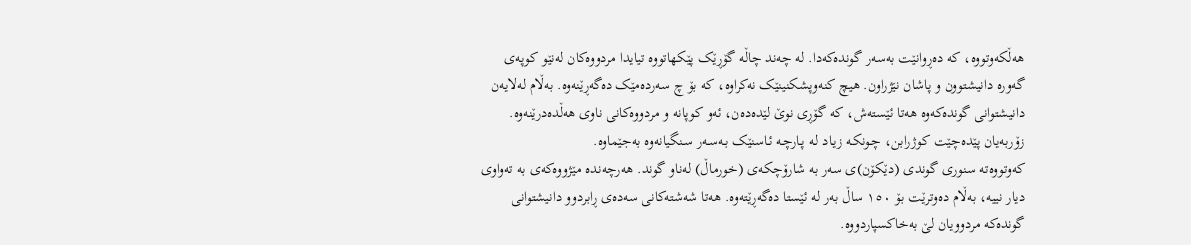هەڵکەوتووە، کە دەڕوانێت بەسەر گوندەکەدا. لە چەند چاڵە گۆڕێک پێکهاتووە تیایدا مردووەکان لەنێو کوپەی گەورە دانیشتوون و پاشان نێژراون. هیچ کنەوپشکنینێک نەکراوە، کە بۆ چ سەردەمێک دەگەڕێنەوە. بەڵام لەلایەن دانیشتوانی گوندەکەوە هەتا ئێستەش، کە گۆڕی نوێ لێدەدەن، ئەو کوپانە و مردووەکانی ناوی هەڵدەدرێنەوە. زۆربەیان پێدەچێت کوژرابن، چـونکـە زیـاد لـە پـارچـە ئـاسنێک بـەسـەر سـنگیانەوە بەجێماوە.
کەوتووەتە سنوری گوندى (دێکۆن)ی سەر بە شارۆچکەى (خورماڵ) لەناو گوند. هەرچەندە مێژووەکەى بە تەواوى دیار نییە، بەڵام دەوترێت بۆ ١٥٠ ساڵ بەر لە ئێستا دەگەڕێتەوە. هەتا شەشتەکانى سەدەى ڕابردوو دانیشتوانی گوندەکە مردوویان لێ بەخاکسپاردووە.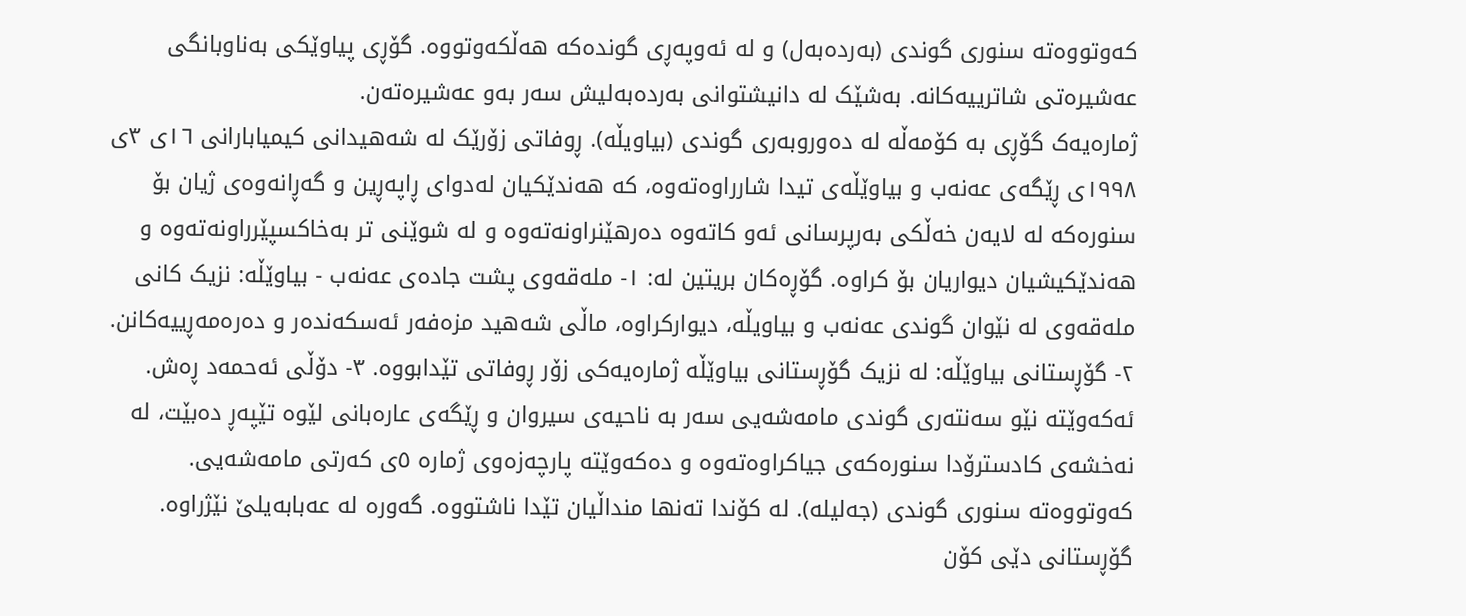کەوتووەتە سنوری گوندی (بەردەبەل) و لە ئەوپەڕی گوندەکە هەڵکەوتووە. گۆڕی پیاوێکی بەناوبانگی عەشیرەتی شاترییەکانە. بەشێک لە دانیشتوانی بەردەبەلیش سەر بەو عەشیرەتەن.
ژمارەیەک گۆڕی بە کۆمەڵە لە دەوروبەری گوندی (بیاویڵە). ڕوفاتی زۆرێک لە شەهیدانی کیمیابارانی ١٦ی ٣ی ١٩٩٨ی ڕێگەی عەنەب و بیاوێڵەی تیدا شارراوەتەوە، کە هەندێکیان لەدوای ڕاپەڕین و گەڕانەوەی ژیان بۆ سنورەکە لە لایەن خەڵکی بەرپرسانی ئەو کاتەوە دەرهێنراونەتەوە و لە شوێنی تر بەخاکسپێرراونەتەوە و هەندێکیشیان دیواریان بۆ کراوە. گۆڕەکان بریتین لە: ١- ملەقەوی پشت جادەی عەنەب - بیاوێڵە: نزیک کانی ملەقەوی لە نێوان گوندی عەنەب و بیاویڵە، دیوارکراوە، ماڵی شەهید مزەفەر ئەسکەندەر و دەرەمەڕییەکانن. ٢- گۆڕستانی بیاوێڵە: لە نزیک گۆڕستانی بیاوێڵە ژمارەیەکی زۆر ڕوفاتی تێدابووە. ٣- دۆڵی ئەحمەد ڕەش.
ئەکەوێتە نێو سەنتەری گوندی مامەشەیی سەر بە ناحیەی سیروان و ڕێگەی عارەبانی لێوە تێپەڕ دەبێت، لە نەخشەی کادسترۆدا سنورەکەی جیاکراوەتەوە و دەکەوێتە پارچەزەوی ژمارە ٥ی کەرتی مامەشەیی.
کەوتووەتە سنوری گوندی (جەلیلە). لە کۆندا تەنها منداڵیان تێدا ناشتووە. گەورە لە عەبابەیلێ نێژراوە. گۆڕستانی دێی کۆن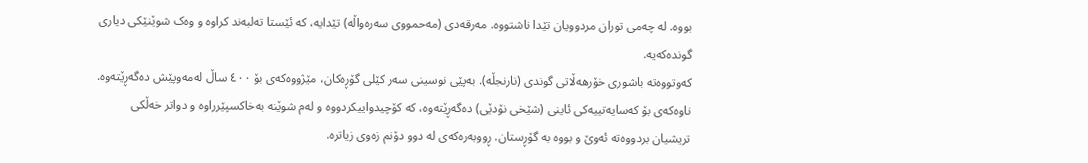بووە. لە چەمی توران مردوویان تێدا ناشتووە. مەرقەدی (مەحمووی سەرەواڵە) تێدایە، کە ئێستا تەلبەند کراوە و وەک شوێنێکی دیاری گوندەکەیە.
کەوتووەتە باشوری خۆرهەڵاتی گوندی (نارنجڵە). بەپێی نوسینی سەر کێلی گۆڕەکان، مێژووەکەی بۆ ٤٠٠ ساڵ لەمەوپێش دەگەڕێتەوە. ناوەکەی بۆ کەسایەتییەکی ئاینی (شێخی نۆدێی) دەگەڕێتەوه، کە کۆچیدواییکردووە و لەم شوێنە بەخاکسپێرراوە و دواتر خەڵکی تریشیان بردووەتە ئەوێ و بووە بە گۆڕستان. ڕووبەرەکەی لە دوو دۆنم زەوی زیاترە.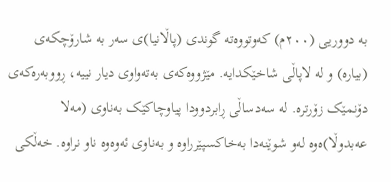بە دووریی (٢٠٠م) کەوتووەتە گوندی (پاڵانیا)ی سەر بە شارۆچکەی (بیارە) و لە لاپاڵی شاخێکدایە. مێژووەکەی بەتەواوی دیار نییە، ڕووبەرەکەی دۆنمێک زۆرترە. لە سەدساڵی ڕابردوودا پیاوچاکێک بەناوی (مەلا عەبدوڵا)ەوە لەو شوێنەدا بەخاکسپێرراوە و بەناوی ئەوەوە ناو نراوە. خەڵکی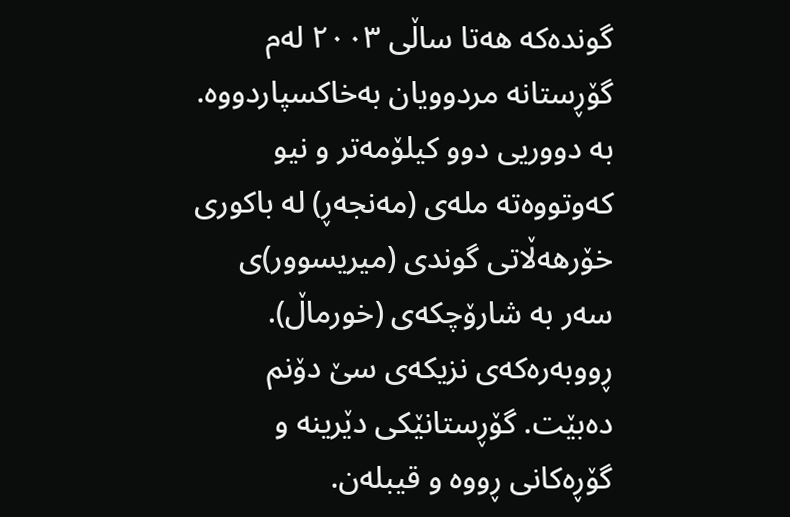گوندەکە هەتا ساڵی ٢٠٠٣ لەم گۆڕستانە مردوویان بەخاکسپاردووە.
بە دووریی دوو کیلۆمەتر و نیو کەوتووەتە ملەی (مەنجەڕ) لە باکوری خۆرهەڵاتی گوندی (میریسوور)ی سەر به شارۆچکەی (خورماڵ). ڕووبەرەکەی نزیکەی سێ دۆنم دەبێت. گۆڕستانێکی دێرینە و گۆڕەکانی ڕووە و قیبلەن.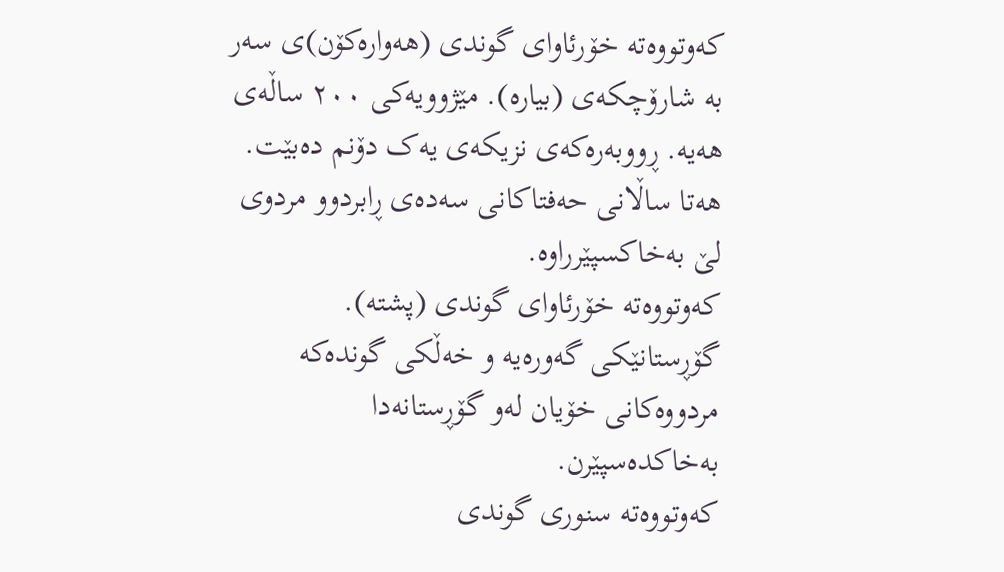کەوتووەتە خۆرئاوای گوندی (هەوارەکۆن)ی سەر بە شارۆچکەی (بیارە). مێژوویەکی ٢٠٠ ساڵەی هەیە. ڕووبەرەکەی نزیکەی یەک دۆنم دەبێت. هەتا ساڵانی حەفتاکانی سەدەی ڕابردوو مردوی لێ بەخاکسپێرراوە.
کەوتووەتە خۆرئاوای گوندی (پشتە). گۆڕستانێکی گەورەیە و خەڵکی گوندەکە مردووەکانی خۆیان لەو گۆڕستانەدا بەخاکدەسپێرن.
کەوتووەتە سنوری گوندی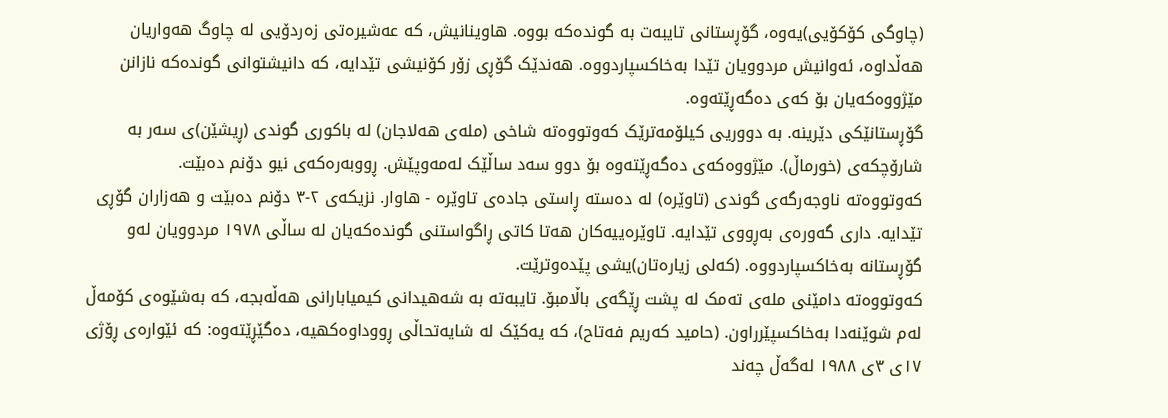(چاوگی کۆکۆیی)یەوە، گۆڕستانی تایبەت بە گوندەکە بووە. هاوینانیش، کە عەشیرەتی زەردۆیی لە چاوگ هەواریان هەڵداوە، ئەوانیش مردوویان تێدا بەخاکسپاردووە. هەندێک گۆڕی زۆر کۆنیشی تێدایە، کە دانیشتوانی گوندەکە نازانن مێژووەکەیان بۆ کەی دەگەڕێتەوە.
گۆڕستانێکی دێرینه. بە دووریی کیلۆمەترێک کەوتووەتە شاخی (ملەی هەلاجان) لە باکوری گوندی (ڕیشێن)ی سەر بە شارۆچکەی (خورماڵ). مێژووەکەی دەگەڕێتەوە بۆ دوو سەد ساڵێک لەمەوپێش. ڕووبەرەکەى نیو دۆنم دەبێت.
کەوتووەتە ناوجەرگەی گوندی (تاوێرە) لە دەستە ڕاستی جادەی تاوێرە - هاوار. نزیکەی ٢-٣ دۆنم دەبێت و هەزاران گۆڕی تێدایە. داری گەورەی بەڕووی تێدایە. تاوێرەییەکان هەتا کاتی ڕاگواستنی گوندەکەیان لە ساڵی ١٩٧٨ مردوویان لەو گۆڕستانە بەخاکسپاردووە. (کەلی زیارەتان)یشی پێدەوترێت.
کەوتووەتە دامێنى ملەى تەمک لە پشت ڕێگەى باڵامبۆ. تایبەتە بە شەهیدانی کیمیابارانى هەڵەبجە، کە بەشێوەى کۆمەڵ لەم شوێنەدا بەخاکسپێرراون. (حامید کەریم فەتاح)، کە یەکێک لە شایەتحاڵی ڕووداوەکهیە، دەگێڕێتەوه: کە ئێوارەى ڕۆژى ١٧ی ٣ی ١٩٨٨ لەگەڵ چەند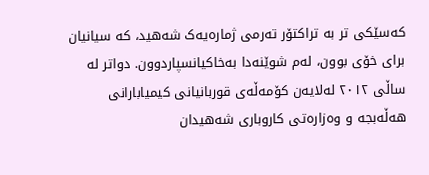کەسێکى تر بە تراکتۆر تەرمى ژمارەیەک شەهید، کە سیانیان براى خۆی بوون، لەم شوێنەدا بەخاکیانسپاردوون. دواتر لە ساڵى ٢٠١٢ لەلایەن کۆمەڵەى قوربانیانى کیمیابارانى هەڵەبجە و وەزارەتى کاروبارى شەهیدان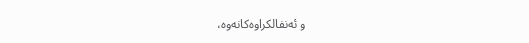و ئەنفالکراوەکانەوە،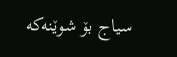سیاج بۆ شوێنەکە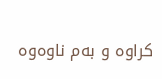کراوە و بەم ناوەوە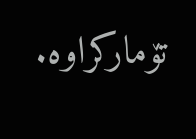تۆمارکراوە.